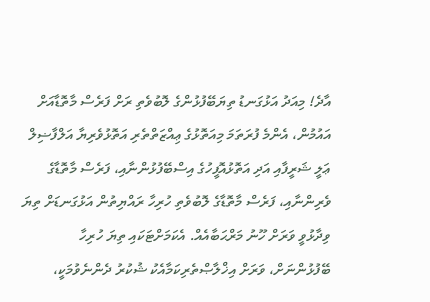އާދެ! މިއަދު އަޅުގަނޑު ތިޔަބޭފުޅުންގެ ލޮބުވެތި ރަށް ފަރެސް މާތޮޑާއަށް އައުމުން، އެންމެ ފުރަތަމަ މިއަތޮޅުގެ ޢިއްޒަތްތެރި އަތޮޅުވެރިޔާ އަލްފާޟިލް ޢަލީ ޝަރީފާއި އަދި އަތޮޅުއޮފީހުގެ އިސްބޭފުޅުންނާއި، ފަރެސް މާތޮޑާގެ ވެރިންނާއި، ފަރެސް މާތޮޑާގެ ލޮބުވެތި ހުރިހާ ރައްޔިތުން އަޅުގަނޑަށް ތިޔަ ވިދާޅުވީ ވަރަށް ހޫނު މަރްޙަބާއެއް. އެކަމަށްޓަކައި ތިޔަ ހުރިހާ ބޭފުޅުންނަށް، ވަރަށް އިޚްލާޞްތެރިކަމާއެކު ޝުކުރު ދެންނެވުމަކީ،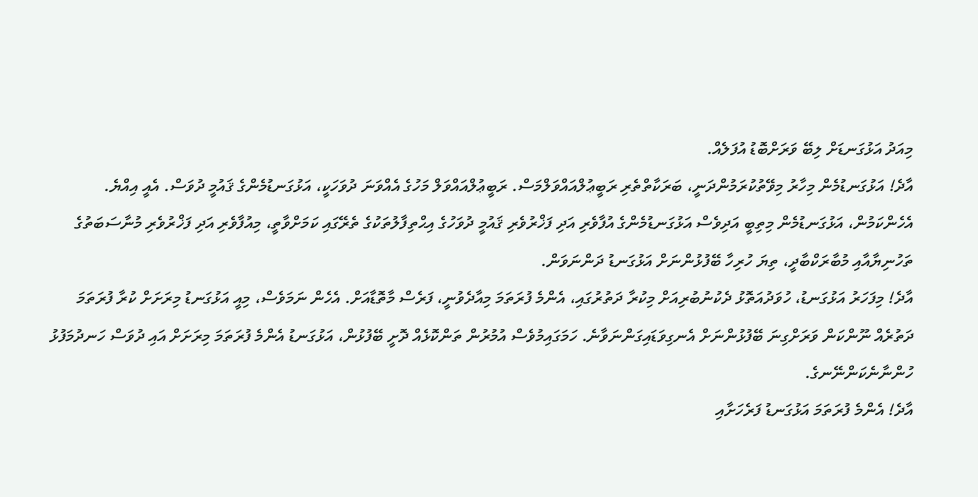މިއަދު އަޅުގަނޑަށް ލިބޭ ވަރަށްބޮޑު އުފަލެއް.
އާދެ! އަޅުގަނޑުމެން މިހާރު މިވޭތުކުރަމުންދަނީ، ބަރަކާތްތެރި ރަބީޢުލްއައްވަލްމަސް. ރަބީޢުލްއައްވަލް މަހުގެ އެއްވަނަ ދުވަހަކީ، އަޅުގަނޑުމެންގެ ޤައުމީ ދުވަސް. އެއީ އިއްޔެ. އެހެންކަމުން، އަޅުގަނޑުމެން މިތިބީ އަދިވެސް އަޅުގަނޑުމެންގެ އުފާވެރި އަދި ފަޚްރުވެރި ޤައުމީ ދުވަހުގެ އިޙްތިފާލުތަކުގެ ތެރޭގައި ކަމަށްވާތީ، މިއުފާވެރި އަދި ފަޚްރުވެރި މުނާސަބަތުގެ ތަހުނިޔާއާއި މުބާރަކްބާދީ، ތިޔަ ހުރިހާ ބޭފުޅުންނަށް އަޅުގަނޑު ދަންނަވަން.
އާދެ! މިފަހަރު އަޅުގަނޑު، ހުވަދުއަތޮޅު ދެކުނުބުރިއަށް މިކުރާ ދަތުރުގައި، އެންމެ ފުރަތަމަ މިއާދެވުނީ، ފަރެސް މާތޮޑާއަށް. އެހެން ނަމަވެސް، މިއީ އަޅުގަނޑު މިރަށަށް ކުރާ ފުރަތަމަ ދަތުރެއް ނޫންކަން ވަރަށްގިނަ ބޭފުޅުންނަށް އެނގިވަޑައިގަންނަވާނެ. ހަމަގައިމުވެސް އުމުރުން ތަންކޮޅެއް ދޮށީ ބޭފުޅުން، އަޅުގަނޑު އެންމެ ފުރަތަމަ މިރަށަށް އައި ދުވަސް ހަނދުމަފުޅު ހުންނާނެކަންނޭނގެ.
އާދެ! އެންމެ ފުރަތަމަ އަޅުގަނޑު ފަރެހަށާއި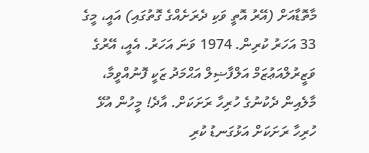މާތޮޑާއަށް (އޭރު އޮތީ ވަކި ދެރަށެއްގެ ގޮތުގައި) އައީ، މީގެ 33 އަހަރު ކުރިން. 1974 ވަނަ އަހަރު. އެއީ، އޭރުގެ ވަޒީރުލްއަޢުޒަމް އަލްފާޟިލް އަޙްމަދު ޒަކީ ފޮނުއްވީމާ، މާލެއިން ދެކުނުގެ ހުރިހާ ރަށަކަށް. އާދެ! މީހުން އުޅޭ ހުރިހާ ރަށަކަށް އަޅުގަނޑު ކުރި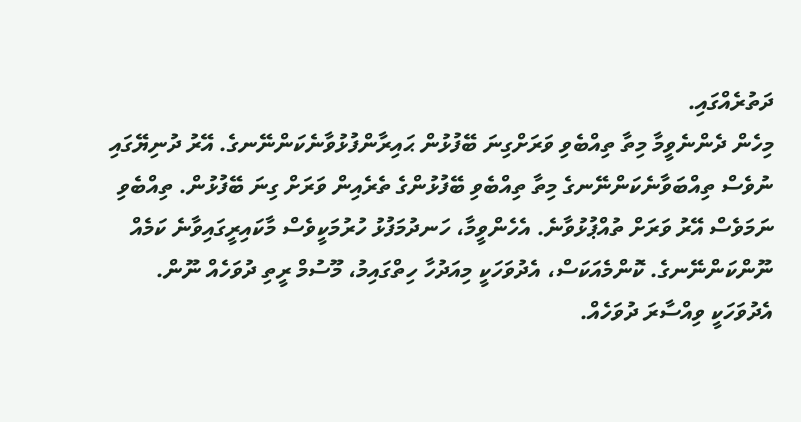ދަތުރެއްގައި.
މިހެން ދެންނެވީމާ މިތާ ތިއްބެވި ވަރަށްގިނަ ބޭފުޅުން ޙައިރާންފުޅުވާނެކަންނޭނގެ. އޭރު ދުނިޔޭގައި ނުވެސް ތިއްބަވާނެކަންނޭނގެ މިތާ ތިއްބެވި ބޭފުޅުންގެ ތެރެއިން ވަރަށް ގިނަ ބޭފުޅުން. ތިއްބެވި ނަމަވެސް އޭރު ވަރަށް ތުއްޕުޅުވާނެ. އެހެންވީމާ، ހަނދުމަފުޅު ހުރުމަކީވެސް މާކައިރީގައިވާނެ ކަމެއް ނޫންކަންނޭނގެ. ކޮންމެއަކަސް، އެދުވަހަކީ މިއަދުހާ ހިތްގައިމު، މޫސުމް ރީތި ދުވަހެއް ނޫން. އެދުވަހަކީ ވިއްސާރަ ދުވަހެއް.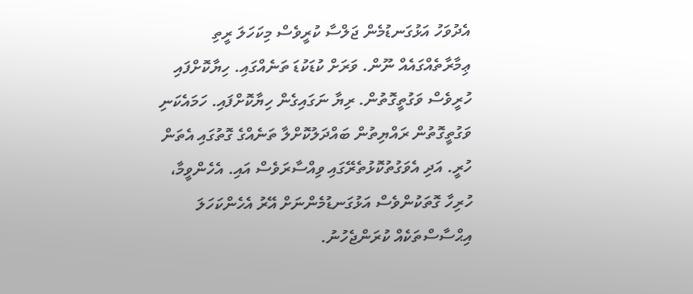އެދުވަހު އަޅުގަނޑުމެން ޖަލްސާ ކުރީވެސް މިކަހަލަ ރީތި ޢިމާރާތެއްގައެއް ނޫން. ވަރަށް ކުޑަކުޑަ ތަނެއްގައި. ހިޔާކޮށްފައި ހުރީވެސް ވަގުތީގޮތުން. ރިޔާ ނަގައިގެން ހިޔާކޮށްފައި. ހަމައެކަނި ވަގުތީގޮތުން ރައްޔިތުން ބައްދަލުކޮށްލާ ތަނެއްގެ ގޮތުގައި އެތަން ހުރީ. އަދި އެވަގުތުކޮޅުތެރޭގައި ވިއްސާރަވެސް އައި. އެހެންވީމާ، ހުރިހާ ގޮތަކުންވެސް އަޅުގަނޑުމެންނަށް އޭރު އެހެންކަހަލަ އިޙްސާސްތަކެއް ކުރަންޖެހުނު.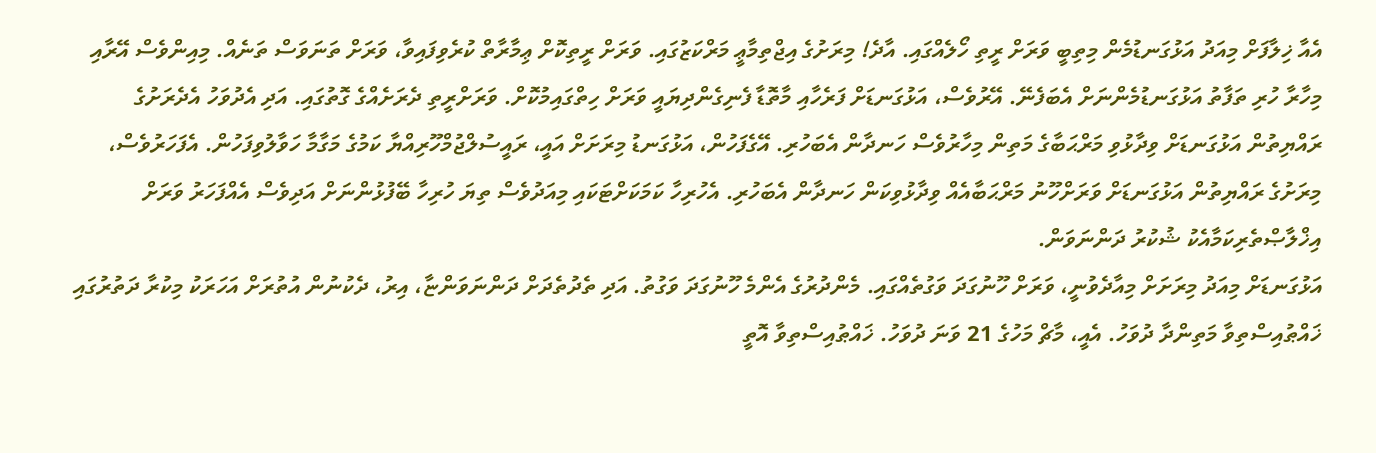އެއާ ޚިލާފަށް މިއަދު އަޅުގަނޑުމެން މިތިބީ ވަރަށް ރީތި ހޯލެއްގައި. އާދެ! މިރަށުގެ އިޖްތިމާޢީ މަރްކަޒުގައި. ވަރަށް ރީތިކޮށް ޢިމާރާތް ކުރެވިފައިވާ، ވަރަށް ތަނަވަސް ތަނެއް. މިއިންވެސް އޭރާއި މިހާރާ ހުރި ތަފާތު އަޅުގަނޑުމެންނަށް އެބަފެނޭ. އޭރުވެސް، އަޅުގަނޑަށް ފަރެހާއި މާތޮޑާ ފެނިގެންދިޔައީ ވަރަށް ހިތްގައިމުކޮށް. ވަރަށްރީތި ދެރަށެއްގެ ގޮތުގައި. އަދި އެދުވަހު އެދެރަށުގެ ރައްޔިތުން އަޅުގަނޑަށް ވިދާޅުވި މަރްޙަބާގެ މަތިން މިހާރުވެސް ހަނދާން އެބަހުރި. އޭގެފަހުން، އަޅުގަނޑު މިރަށަށް އައީ، ރައީސުލްޖުމްހޫރިއްޔާ ކަމުގެ މަގާމާ ހަވާލުވިފަހުން. އެފަހަރުވެސް، މިރަށުގެ ރައްޔިތުން އަޅުގަނޑަށް ވަރަށްހޫނު މަރްޙަބާއެއް ވިދާޅުވިކަން ހަނދާން އެބަހުރި. އެހުރިހާ ކަމަކަށްޓަކައި މިއަދުވެސް ތިޔަ ހުރިހާ ބޭފުޅުންނަށް އަދިވެސް އެއްފަހަރު ވަރަށް އިޚްލާޞްތެރިކަމާއެކު ޝުކުރު ދަންނަވަން.
އަޅުގަނޑަށް މިއަދު މިރަށަށް މިއާދެވުނީ، ވަރަށް ހޫނުގަދަ ވަގުތެއްގައި. މެންދުރުގެ އެންމެ ހޫނުގަދަ ވަގުތު. އަދި ތެދުތެދަށް ދަންނަވަންޏާ، އިރު، ދެކުނުން އުތުރަށް އަހަރަކު މިކުރާ ދަތުރުގައި ޚައްޠުއިސްތިވާ މަތިންދާ ދުވަހު. އެއީ، މާޗް މަހުގެ 21 ވަނަ ދުވަހު. ޚައްޠުއިސްތިވާ އޮތީ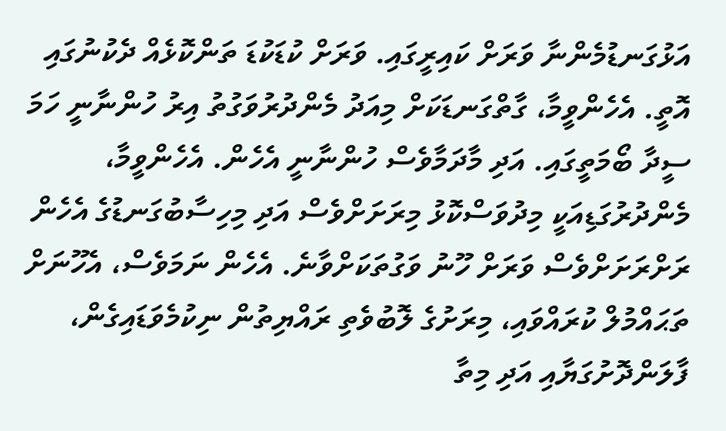އަޅުގަނޑުމެންނާ ވަރަށް ކައިރީގައި. ވަރަށް ކުޑަކުޑަ ތަންކޮޅެއް ދެކުނުގައި އޮތީ. އެހެންވީމާ، ގާތްގަނޑަކަށް މިއަދު މެންދުރުވަގުތު އިރު ހުންނާނީ ހަމަ ސީދާ ބޯމަތީގައި. އަދި މާދަމާވެސް ހުންނާނީ އެހެން. އެހެންވީމާ، މެންދުރުގަޑިއަކީ މިދުވަސްކޮޅު މިރަށަށްވެސް އަދި މިހިސާބުގަނޑުގެ އެހެން ރަށްރަށަށްވެސް ވަރަށް ހޫނު ވަގުތަކަށްވާނެ. އެހެން ނަމަވެސް، އެހޫނަށް ތަޙައްމުލް ކުރައްވައި، މިރަށުގެ ލޮބުވެތި ރައްޔިތުން ނިކުމެވަޑައިގެން، ފާލަންދޮށުގަޔާއި އަދި މިތާ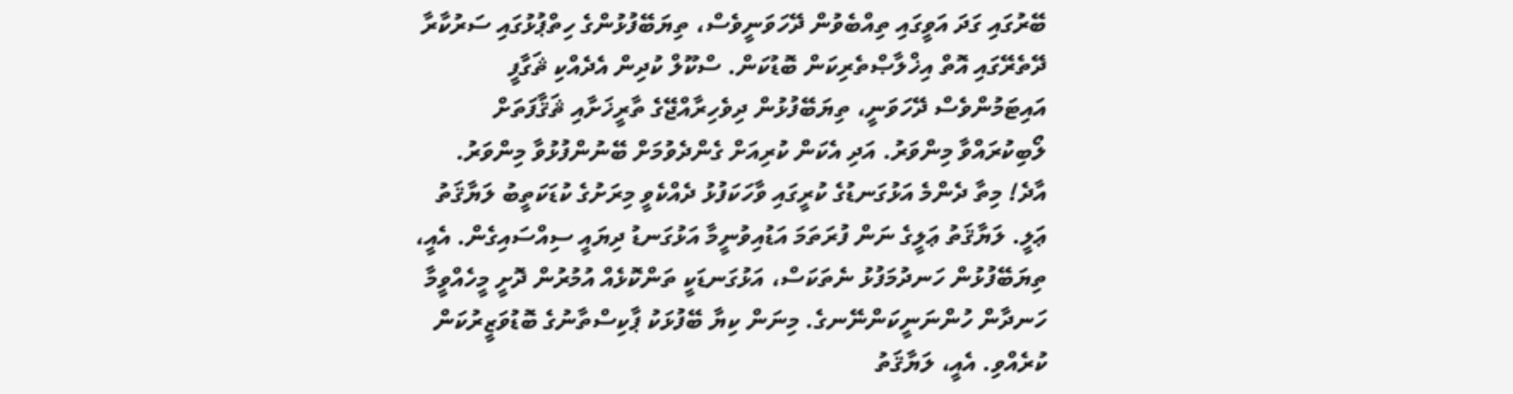ބޭރުގައި ގަދަ އަވީގައި ތިއްބެވުން ދޭހަވަނީވެސް، ތިޔަބޭފުޅުންގެ ހިތްޕުޅުގައި ސަރުކާރާ ދޭތެރޭގައި އޮތް އިޚްލާޞްތެރިކަން ބޮޑުކަން. ސްކޫލް ކުދިން އެދެއްކި ޘަގާފީ އައިޓަމުންވެސް ދޭހަވަނީ، ތިޔަބޭފުޅުން ދިވެހިރާއްޖޭގެ ތާރީޚަށާއި ޘަޤާފަތަށް ލޯބިކުރައްވާ މިންވަރު. އަދި އެކަން ކުރިއަށް ގެންދެވުމަށް ބޭނުންފުޅުވާ މިންވަރު.
އާދެ! މިތާ ދެންމެ އަޅުގަނޑުގެ ކުރީގައި ވާހަކަފުޅު ދެއްކެވީ މިރަށުގެ ކުޑަކަތީބު ލަޔާޤަތު ޢަލީ. ލަޔާޤަތު ޢަލީގެ ނަން ފުރަތަމަ އަޑުއިވުނީމާ އަޅުގަނޑު ދިޔައީ ސިއްސައިގެން. އެއީ، ތިޔަބޭފުޅުން ހަނދުމަފުޅު ނެތަކަސް، އަޅުގަނޑަކީ ތަންކޮޅެއް އުމުރުން ދޮށީ މީހެއްވީމާ ހަނދާން ހުންނަނީކަންނޭނގެ. މިނަން ކިޔާ ބޭފުޅަކު ޕާކިސްތާނުގެ ބޮޑުވަޒީރުކަން ކުރެއްވި. އެއީ، ލަޔާޤަތު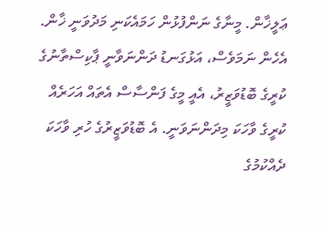ޢަލީޚާން. މީނާގެ ނަންފުޅުން ހަމައެކަނި މަދުވަނީ ޚާން. އެހެން ނަމަވެސް، އަޅުގަނޑު ދަންނަވާނީ ޕާކިސްތާނުގެ ކުރީގެ ބޮޑުވަޒީރު، އެއީ މީގެ ފަންސާސް އެތައް އަހަރެއް ކުރީގެ ވާހަކަ މިދަންނަވަނީ. އެ ބޮޑުވަޒީރުގެ ހުރި ވާހަކަ ދެއްކުމުގެ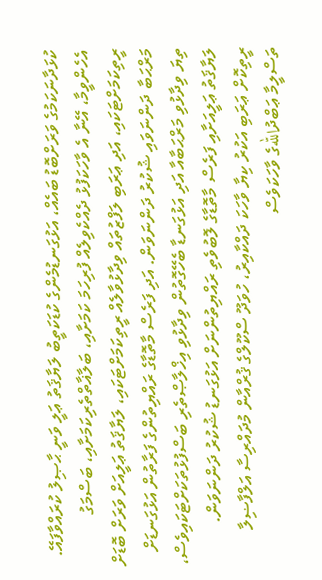ކުޅަދާނަކަމުގެ ވަރަށްބޮޑު ބައެއް، އަޅުގަނޑުމެންގެ ކުޑަކަތީބު ލަޔާޤަތު ޢަލީ ވަނީ ޙާޞިލު ކުރައްވާފައޭ. އެހެންވީމާ، އޭނާ އެ ވާހަކަފުޅު ދެއްކެވިލެއް ފުރިހަމަ ކަމަށާއި، ބަލާޣާތްތެރިކަމަށާއި، ބަސްމަގު ރީތިކަމަށްޓަކައި، އަދި ޢަރަބި ލަފްޒުތައް ވިދާޅުވާލެއް ރީތިކަމަށްޓަކައި، ލަޔާޤަތު ޢަލީއަށް ވަރަށް ބޮޑަށް މަރްޙަބާ ދަންނަވައި ޝުކުރު ދަންނަވަން. އަދި ފަރެސް މާތޮޑާގެ ރައްޔިތުންގެ ފަރާތުން އަޅުގަނޑަށް ތިޔަ ވިދާޅުވި މަރްޙަބާއާ އަދި އަޅުގަނޑާ ބެހޭގޮތުން ވިދާޅުވި އިޚްލާޞްތެރި ބަސްފުޅުތަކަށްޓަކައިވެސް، ލަޔާޤަތު ޢަލީއަށާއި ފަރެސް މާތޮޑާގެ ލޮބުވެތި ރައްޔިތުންނަށް އަޅުގަނޑު ޝުކުރު ދަންނަވަން.
ރީތިކޮށް ޢަރަބި އަކުރު ކިޔާ ވާހަކަ ދައްކާއިރު، ހުވަދޫ ސްކޫލްގެ ޤުރްއާން މުދައްރިސާ އަލްފާޟިލާ ތަސްލީމާ ޢަބްދުاللهގެ ވާހަކަވެސް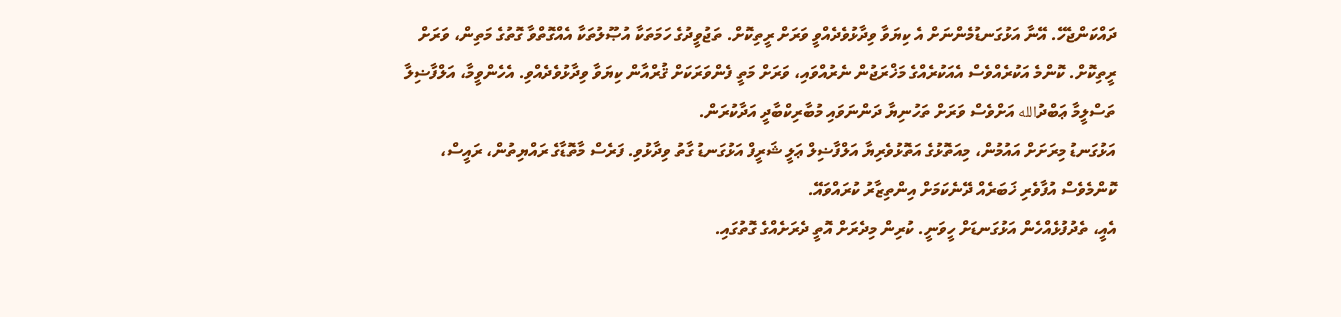ދައްކަންޖެހޭ. އޭނާ އަޅުގަނޑުމެންނަށް އެ ކިޔަވާ ވިދާޅުވެދެއްވީ ވަރަށް ރީތިކޮށް. ތަޖުވީދުގެ ހަމަތަކާ އުޞޫލުތަކާ އެއްގޮތްވާ ގޮތުގެ މަތިން، ވަރަށް ރީތިކޮށް. ކޮންމެ އަކުރެއްވެސް އެއަކުރެއްގެ މަޚްރަޖުން ނެރުއްވައި، ވަރަށް މަތީ ފެންވަރަކަށް ޤުރްއާން ކިޔަވާ ވިދާޅުވެދެއްވި. އެހެންވީމާ، އަލްފާޟިލާ ތަސްލީމާ ޢަބްދުالله އަށްވެސް ވަރަށް ތަހުނިޔާ ދަންނަވައި މުބާރިކްބާދީ އަދާކުރަން.
އަޅުގަނޑު މިރަށަށް އައުމުން، މިއަތޮޅުގެ އަތޮޅުވެރިޔާ އަލްފާޟިލް ޢަލީ ޝަރީފް އަޅުގަނޑު ގާތު ވިދާޅުވި. ފަރެސް މާތޮޑާގެ ރައްޔިތުން، ރައީސް، ކޮންމެވެސް އުފާވެރި ޚަބަރެއް ދޭނެކަމަށް އިންތިޒާރު ކުރައްވައޭ.
އެއީ، ތެދުފުޅެއްހެން އަޅުގަނޑަށް ހީވަނީ. ކުރިން މިދެރަށް އޮތީ ދެރަށެއްގެ ގޮތުގައި.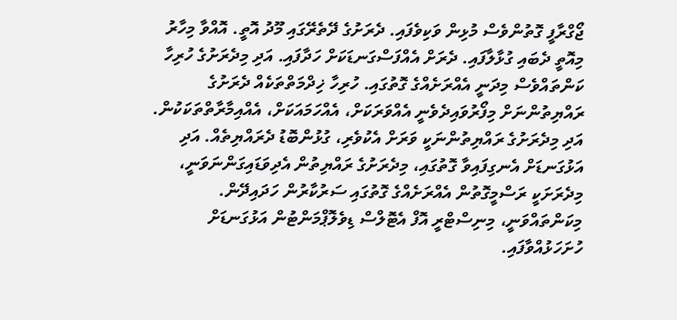ޖޯގްރާފީ ގޮތުންވެސް މުޅިން ވަކިވެފައި. ދެރަށުގެ ދޭތެރޭގައި މޫދު އޮތީ. އޮއްވާ މިހާރު މިއޮތީ ދެބައި ގުޅާލާފައި. ދެރަށް އެއްފަސްގަނޑަކަށް ހަދާފައި. އަދި މިދެރަށުގެ ހުރިހާ ކަންތައްވެސް މިދަނީ އެއްރަށެއްގެ ގޮތުގައި. ހުރިހާ ޚިދްމަތްތަކެއް ދެރަށުގެ ރައްޔިތުންނަށް މިފޯރުވައިދެވެނީ އެއްވަރަކަށް، އެއްހަމައަކަށް، އެއްއިމާރާތްތަކަކުން. އަދި މިދެރަށުގެ ރައްޔިތުންނަކީ ވަރަށް އެކުވެރި، ގުޅުންބޮޑު ދެރައްޔިތެއް. އަދި އަޅުގަނޑަށް އެނގިފައިވާ ގޮތުގައި، މިދެރަށުގެ ރައްޔިތުން އެދިވަޑައިގަންނަވަނީ، މިދެރަށަކީ ރަސްމީގޮތުން އެއްރަށެއްގެ ގޮތުގައި ސަރުކާރުން ހަދައިދޭން.
މިކަންތައްވަނީ، މިނިސްޓްރީ އޮފް އެޓޮލްސް ޑިވެލޮޕްމަންޓުން އަޅުގަނޑަށް ހުށަހަޅުއްވާފައި.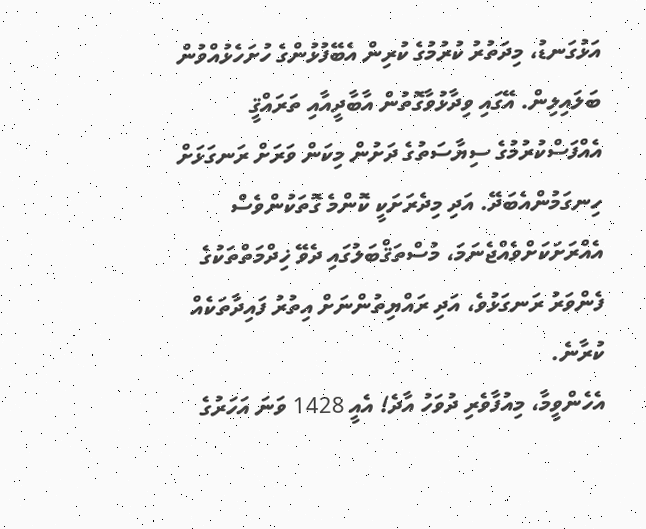އަޅުގަނޑު، މިދަތުރު ކުރުމުގެ ކުރިން އެބޭފުޅުންގެ ހުށަހެޅުއްވުން ބަލައިލިން. އޭގައި ވިދާޅުވާގޮތުން އާބާދީއާއި ތަރައްޤީ އެއްފަސްކުރުމުގެ ސިޔާސަތުގެ ދަށުން މިކަން ވަރަށް ރަނގަޅަށް ހިނގަމުންއެބަދޭ. އަދި މިދެރަށަކީ ކޮންމެ ގޮތަކުންވެސް އެއްރަށަކަށްވެއްޖެނަމަ، މުސްތަޤްބަލުގައި ދެވޭ ޚިދްމަތްތަކުގެ ފެންވަރު ރަނގަޅުވެ، އަދި ރައްޔިތުންނަށް އިތުރު ފައިދާތަކެއް ކުރާނެ.
އެހެންވީމާ، މިއުފާވެރި ދުވަހު އާދެ! އެއީ 1428 ވަނަ އަހަރުގެ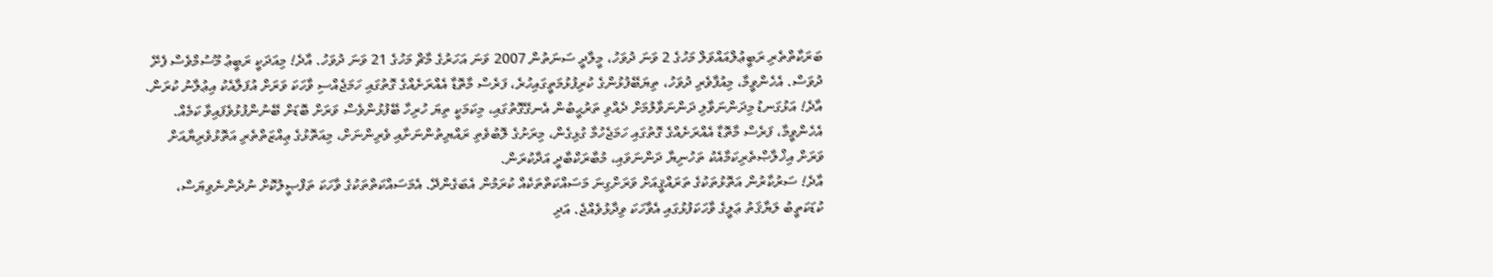ބަރަކާތްތެރި ރަބީޢުލްއައްވަލް މަހުގެ 2 ވަނަ ދުވަހު، މީލާދީ ސަނަތުން 2007 ވަނަ އަހަރުގެ މާޗް މަހުގެ 21 ވަނަ ދުވަހު. އާދެ! މިއަދަކީ ރަބީޢު މޫސުމްވެސް ފެށޭ ދުވަސް. އެހެންވީމާ، މިއުފާވެރި ދުވަހު، ތިޔަބޭފުޅުންގެ ކުރިފުޅުމަތީގައިހުރެ، ފަރެސް މާތޮޑާ އެއްރަށެއްގެ ގޮތުގައި ހަމަޖެއްސި ވާހަކަ ވަރަށް އުފަލާއެކު އިޢުލާނު ކުރަން.
އާދެ! އަޅުގަނޑު މިދަންނަވާލި ދަންނަވާލުމަށް ދެއްވި ތަރުޙީބުން އެނގޭގޮތުގައި، މިކަމަކީ ތިޔަ ހުރިހާ ބޭފުޅުންވެސް ވަރަށް ބޮޑަށް ބޭނުންފުޅުވެފައިވާ ކަމެއް. އެހެންވީމާ، ފަރެސް މާތޮޑާ އެއްރަށެއްގެ ގޮތުގައި ހަމަޖެހުމާ ގުޅިގެން، މިރަށުގެ ލޮބުވެތި ރައްޔިތުންނަށާއި ވެރިންނަށް، މިއަތޮޅުގެ ޢިއްޒަތްތެރި އަތޮޅުވެރިޔާއަށް ވަރަށް އިޚްލާޞްތެރިކަމާއެކު ތަހުނިޔާ ދަންނަވައި، މުބާރަކްބާދީ އަދާކުރަން.
އާދެ! ސަރުކާރުން އަތޮޅުތަކުގެ ތަރައްޤީއަށް ވަރަށްގިނަ މަސައްކަތްތަކެއް ކުރަމުން އެބަގެންދޭ. އެމަސައްކަތްތަކުގެ ވާހަކަ ތަފްޞީލުކޮށް ނުދެންނެވިޔަސް، ކުޑަކަތީބު ލަޔާޤަތު ޢަލީގެ ވާހަކަފުޅުގައި އެވާހަކަ ވިދާޅުވެއްޖެ. އަދި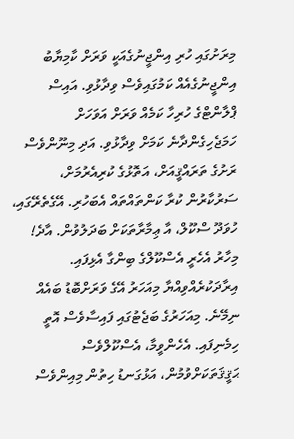މިރަށުގައި ހުރި އިންޖީނުގެއަކީ ވަރަށް ކާމިޔާބު އިންޖީނުގެއެއް ކަމުގައިވެސް ވިދާޅުވި. އައިސް ޕްލާންޓްގެ ހުރިހާ ކަމެއް ވަރަށް އަވަހަށް ހަމަޖެހިގެންދާނެ ކަމަށް ވިދާޅުވި. އަދި މިނޫންވެސް ރަށުގެ ތަރައްޤީއަށް، އަތޮޅުގެ ކުރިއެރުމަށް، ސަރުކާރުން ކުރާ ކަންތައްތައް އެބަހުރި. އޭގެތެރޭގައި، ހުވަދޫ ސްކޫލް، އާ ޢިމާރާތަކަށް ބަދަލުވުން. އާދެ! މިހާރު އެހެރީ އެސްކޫލްގެ ބިންގާ އެޅިފައި. އިރާދަކުރެއްވިއްޔާ މިއަހަރު އޭގެ ވަރަށްބޮޑު ބައެއް ނިމޭނެ. މިއަހަރުގެ ބަޖެޓުގައި ފައިސާވެސް އޮތީ ހިމެނިފައި. އެހެންވީމާ، އެސްކޫލްވެސް ޙަޤީޤަތަކަށްވުމުން، އަޅުގަނޑު ހިތުން މިއިންވެސް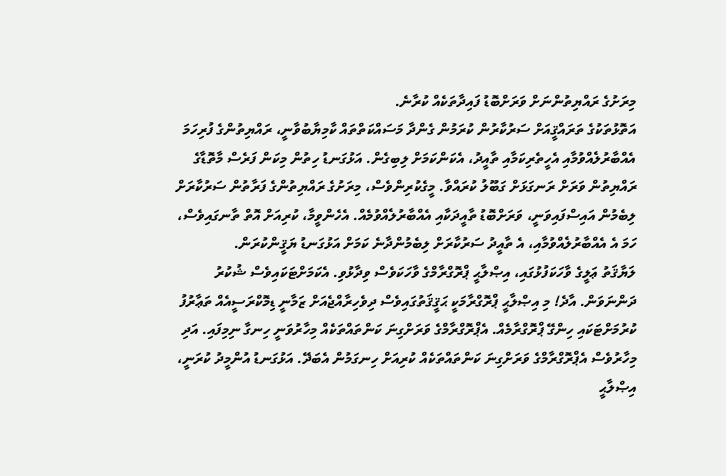މިރަށުގެ ރައްޔިތުންނަށް ވަރަށްބޮޑު ފައިދާތަކެއް ކުރާނެ.
އަތޮޅުތަކުގެ ތަރައްޤީއަށް ސަރުކާރުން ކުރަމުން ގެންދާ މަސައްކަތްތައް ކާމިޔާބުވާނީ، ރައްޔިތުންގެ ފުރިހަމަ އެއްބާރުލެއްވުމާއި އެހީތެރިކަމާއި ތާއީދު، އެކަންކަމަށް ލިބިގެން. އަޅުގަނޑު ހިތުން މިކަން ފަރެސް މާތޮޑާގެ ރައްޔިތުން ވަރަށް ރަނގަޅަށް ގަބޫލު ކުރައްވާ. މީގެކުރިންވެސް، މިރަށުގެ ރައްޔިތުންގެ ފަރާތުން ސަރުކާރަށް ލިބެމުން އައިސްފައިވަނީ، ވަރަށްބޮޑު ތާއީދަކާއި އެއްބާރުލެއްވުމެއް. އެހެންވީމާ، ކުރިއަށް އޮތް ތާނގައިވެސް، ހަމަ އެ އެއްބާރުލެއްވުމާއި، އެ ތާއީދު ސަރުކާރަށް ލިބެމުންދާނެ ކަމަށް އަޅުގަނޑު ޔަޤީންކުރަން.
ލަޔާޤަތު ޢަލީގެ ވާހަކަފުޅުގައި، އިޞްލާޙީ ޕްރޮގްރާމްގެ ވާހަކަވެސް ވިދާޅުވި. އެކަމަށްޓަކައިވެސް ޝުކުރު ދަންނަވަން. އާދެ! މި އިޞްލާޙީ ޕްރޮގްރާމަކީ ޙަޤީޤަތުގައިވެސް ދިވެހިރާއްޖެއަށް ޒަމާނީ ޑިމޮކްރަސީއެއް ތަޢާރުފު ކުރުމަށްޓަކައި ހިންގޭ ޕްރޮގްރާމެއް. އެޕްރޮގްރާމްގެ ވަރަށްގިނަ ކަންތައްތަކެއް މިހާރުވަނީ ހިނގާ ނިމިފައި. އަދި މިހާރުވެސް އެޕްރޮގްރާމްގެ ވަރަށްގިނަ ކަންތައްތަކެއް ކުރިއަށް ހިނގަމުން އެބަދޭ. އަޅުގަނޑު އުންމީދު ކުރަނީ، އިޞްލާޙީ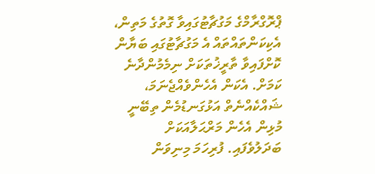ޕްރޮގްރާމްގެ މަގުޗާޓުގައިވާ ގޮތުގެ މަތިން، އެކިކަންތައްތައް އެ މަގުޗާޓުގައި ބަޔާން ކޮށްފައިވާ ތާރީޚުތަކަށް ނިމެމުންދާނެ ކަމަށް. އެކަން އެހެންވެއްޖެނަމަ، ޝައްކެއްނެތް އަޅުގަނޑުމެން ތިބޭނީ މުޅިން އެހެން މަރްޙަލާއަކަށް ބަދަލުވެފައި. ފުރިހަމަ މިނިވަން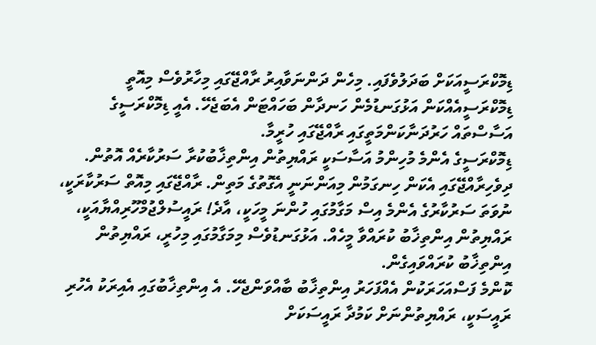ޑިމޮކްރަސީއަކަށް ބަދަލުވެފައި. މިހެން ދަންނަވާއިރު ރާއްޖޭގައި މިހާރުވެސް މިއޮތީ ޑިމޮކްރަސީއެއްކަން އަޅުގަނޑުމެން ހަނދާން ބަހައްޓަން އެބަޖެހޭ. އެއީ ޑިމޮކްރަސީގެ އަސާސްތައް ހަރުދަނާކަންމަތީގައި ރާއްޖޭގައި ހުރީމާ.
ޑިމޮކްރަސީގެ އެންމެ މުހިންމު އަސާސަކީ ރައްޔިތުން އިންތިޚާބުކުރާ ސަރުކާރެއް އޮތުން. ދިވެހިރާއްޖޭގައި އެކަން ހިނގަމުން މިއަންނަނީ އެގޮތުގެ މަތިން. ރާއްޖޭގައި މިއޮތް ސަރުކާރަކީ، ނުވަތަ ސަރުކާރުގެ އެންމެ އިސް މަގާމުގައި ހުންނަ މީހަކީ، އާދެ! ރައީސުލްޖުމްހޫރިއްޔާއަކީ، ރައްޔިތުން އިންތިޚާބު ކުރައްވާ މީހެއް. އަޅުގަނޑުވެސް މިމަގާމުގައި މިހުރީ، ރައްޔިތުން އިންތިޚާބު ކުރައްވައިގެން.
ކޮންމެ ފަސްއަހަރަކުން އެއްފަހަރު އިންތިޚާބު ބާއްވަންޖެހޭ. އެ އިންތިޚާބުގައި އެއިރަކު އެހުރި ރައީސަކީ، ރައްޔިތުންނަށް ކަމުދާ ރައީސަކަށް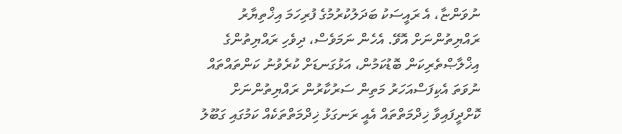ނުވަންޏާ، އެ ރައީސަކު ބަދަލުކުރުމުގެ ފުރިހަމަ އިޚްތިޔާރު ރައްޔިތުންނަށް އޮވޭ. އެހެން ނަމަވެސް، ދިވެހި ރައްޔިތުންގެ އިޚްލާޞްތެރިކަން ބޮޑުކަމުން، އަޅުގަނޑަށް ކުރެވުނު ކަންތައްތައް ނުވަތަ އެކިފަސްއަހަރު މަތިން ސަރުކާރުން ރައްޔިތުންނަށް ކޮށްދީފައިވާ ޚިދްމަތްތައް އެއީ ރަނގަޅު ޚިދްމަތްތަކެއް ކަމުގައި ގަބޫލު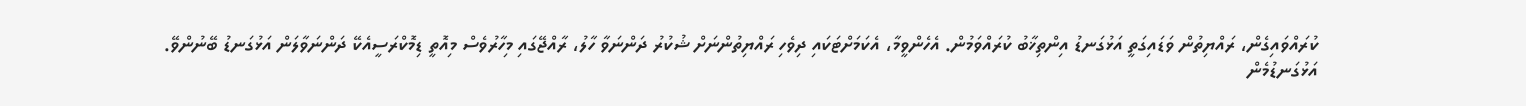ކުރައްވައިގެން، ރައްޔިތުން ވަޑައިގަތީ އަޅުގަނޑު އިންތިޚާބު ކުރައްވަމުން. އެހެންވީމާ، އެކަމަށްޓަކައި ދިވެހި ރައްޔިތުންނަށް ޝުކުރު ދަންނަވާ ހާލު، ރާއްޖޭގައި މިހާރުވެސް މިއޮތީ ޑިމޮކްރަސީއެކޭ ދަންނަވާލަން އަޅުގަނޑު ބޭނުންވޭ.
އަޅުގަނޑުމެން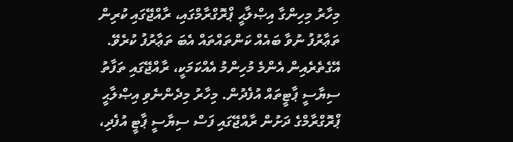މިހާރު މިހިންގާ އިޞްލާޙީ ޕްރޮގްރާމްގައި، ރާއްޖޭގައި ކުރިން ތަޢާރުފު ނުވާ ބައެއް ކަންތައްތައް އެބަ ތަޢާރުފު ކުރެވޭ. އޭގެތެރެއިން އެންމެ މުހިންމު އެއްކަމަކީ، ރާއްޖޭގައި ތަފާތު ސިޔާސީ ޕާޓީތައް އުފެދުން. މިހާރު މިދެންނެވި އިޞްލާޙީ ޕްރޮގްރާމްގެ ދަށުން ރާއްޖޭގައި ފަސް ސިޔާސީ ޕާޓީ އުފެދި،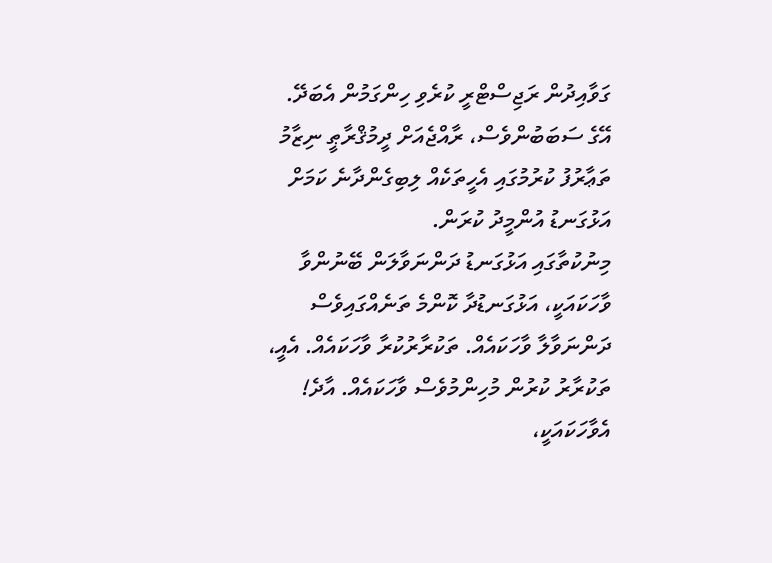ގަވާއިދުން ރަޖިސްޓްރީ ކުރެވި ހިންގަމުން އެބަދޭ. އޭގެ ސަބަބުންވެސް، ރާއްޖެއަށް ދީމުޤްރާޠީ ނިޒާމު ތަޢާރުފު ކުރުމުގައި އެހީތަކެއް ލިބިގެންދާނެ ކަމަށް އަޅުގަނޑު އުންމީދު ކުރަން.
މިނުކުތާގައި އަޅުގަނޑު ދަންނަވާލަން ބޭނުންވާ ވާހަކައަކީ، އަޅުގަނޑުދާ ކޮންމެ ތަނެއްގައިވެސް ދަންނަވާލާ ވާހަކައެއް. ތަކުރާރުކުރާ ވާހަކައެއް. އެއީ، ތަކުރާރު ކުރުން މުހިންމުވެސް ވާހަކައެއް. އާދެ! އެވާހަކައަކީ،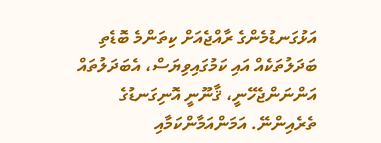އަޅުގަނޑުމެންގެ ރާއްޖެއަށް ކިތަންމެ ބޮޑެތި ބަދަލުތަކެއް އައި ކަމުގައިވިޔަސް، އެބަދަލުތައް އަންނަންޖެހޭނީ، ޤާނޫނީ އޮނިގަނޑުގެ ތެރެއިންނޭ. އަމަންއަމާންކަމާއި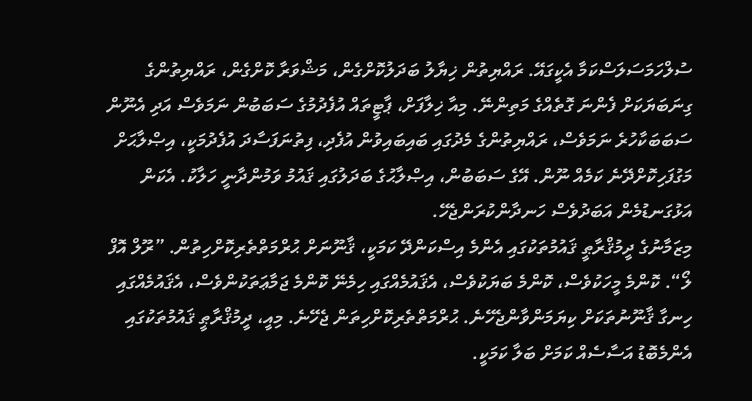ސުލްހަމަސަލަސްކަމާ އެކީގައޭ. ރައްޔިތުން ޚިޔާލު ބަދަލުކޮށްގެން، މަޝްވަރާ ކޮށްގެން، ރައްޔިތުންގެ ގިނަބަޔަކަށް ފެންނަ ގޮތެއްގެ މަތިންނޭ. މިއާ ޚިލާފަށް، ޕާޓީތައް އުފެދުމުގެ ސަބަބުން ނަމަވެސް އަދި އެނޫން ސަބަބަކާހުރެ ނަމަވެސް، ރައްޔިތުންގެ މެދުގައި ބައިބައިވުން އުފެދި، ފިތުނަފަސާދަ އުފެދުމަކީ، އިޞްލާޙަށް މަގުފަހިކޮށްދޭނެ ކަމެއް ނޫން. އޭގެ ސަބަބުން، އިޞްލާޙުގެ ބަދަލުގައި ޤައުމު ވަމުންދާނީ ހަލާކު. އެކަން އަޅުގަނޑުމެން އަބަދުވެސް ހަނދާންކުރަންޖެހޭ.
މިޒަމާނުގެ ދީމުޤްރާޠީ ޤައުމުތަކުގައި އެންމެ އިސްކަންދޭ ކަމަކީ، ޤާނޫނަށް ޙުރްމަތްތެރިކޮށްހިތުން. ”ރޫލް އޮފް ލޯ“. ކޮންމެ މީހަކުވެސް، ކޮންމެ ބަޔަކުވެސް، އެޤައުމެއްގައި ހިމެނޭ ކޮންމެ ޖަމާޢަތަކުންވެސް، އެޤައުމެއްގައި ހިނގާ ޤާނޫނުތަކަށް ކިޔަމަންވާންޖެހޭނެ. ޙުރްމަތްތެރިކޮށްހިތަން ޖެހޭނެ. މިއީ، ދީމުޤްރާޠީ ޤައުމުތަކުގައި އެންމެބޮޑު އަސާސެއް ކަމަށް ބަލާ ކަމަކީ.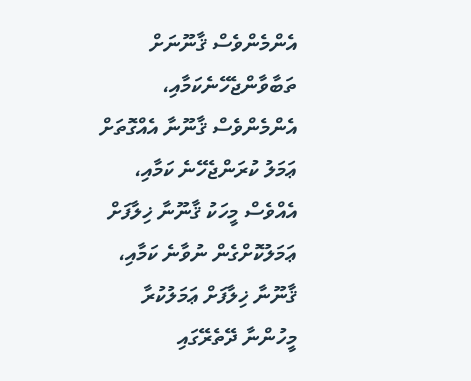އެންމެންވެސް ޤާނޫނަށް ތަބާވާންޖެހޭނެކަމާއި، އެންމެންވެސް ޤާނޫނާ އެއްގޮތަށް ޢަމަލު ކުރަންޖެހޭނެ ކަމާއި، އެއްވެސް މީހަކު ޤާނޫނާ ޚިލާފަށް ޢަމަލުކޮށްގެން ނުވާނެ ކަމާއި، ޤާނޫނާ ޚިލާފަށް ޢަމަލުކުރާ މީހުންނާ ދޭތެރޭގައި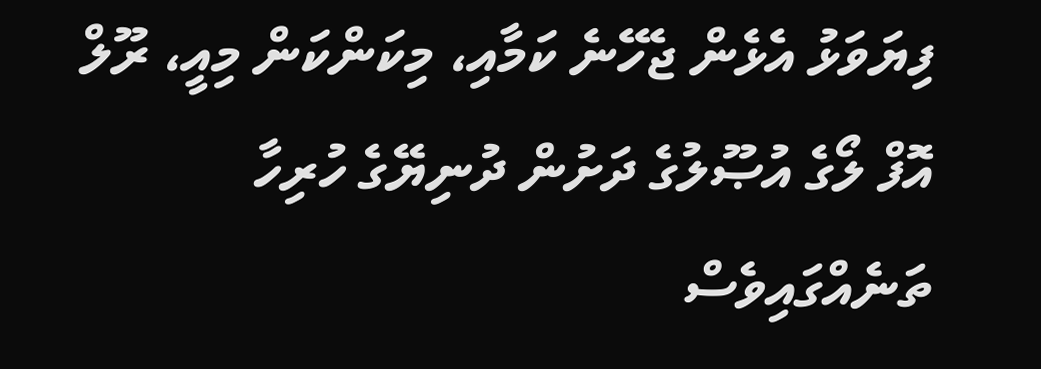ފިޔަވަޅު އެޅެން ޖެހޭނެ ކަމާއި، މިކަންކަން މިއީ، ރޫލް އޮފް ލޯގެ އުޞޫލުގެ ދަށުން ދުނިޔޭގެ ހުރިހާ ތަނެއްގައިވެސް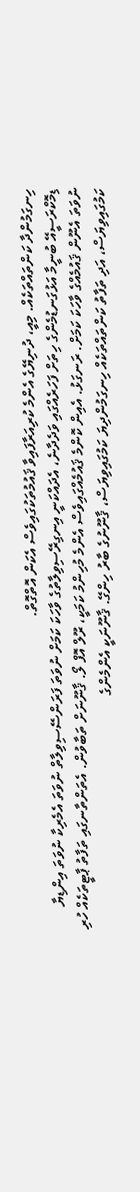ހިނގަމުންދާ ކަންތައްތަކެއް. މިއީ، ދުނިޔޭގެ އެންމެ ކުރިއަރާފައިވާ ޤައުމުތަކުގައިވެސް އެކަން އޮތްގޮތް.
ޑިމޮކްރަސީއޭ ބުނީމާ އަޅުގަނޑުމެންގެ ހިތަށް ފަހަރެއްގައި ވަދެދާނެ، އެދައްކަނީ އިނގިރޭސިވިލާތުގެ ވާހަކަ ކަމަށް ނުވަތަ ފަރަންސޭސިވިލާތް ނުވަތަ އެމެރިކާ ނުވަތަ އިންޑިޔާ ނުވަތަ އެނޫން ޤައުމެއްގެ ވާހަކަ ކަމަށް. ރަނގަޅު. އެއިން ކޮންމެ ޤައުމެއްގައިވެސް އެންމެ މުހިންމު ކަމަކީ، ރޫލް އޮފް ލޯ. ޤާނޫނަށް ތަބާވުން. އެތަންތާނގައި ތަފާތު ޕާޓީތަކެއް ހުރި ކަމުގައިވިޔަސް، އަދި ތަފާތު ކަންތައްތަކެއް ހިނގަމުންދިޔަ ކަމުގައިވިޔަސް، ޤާނޫނުގެ ބާރު ހިންގޭ. ޤާނޫނަކީ އެންމެންގެ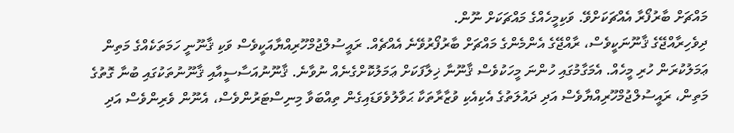މައްޗަށް ބާރުފޯރާ އެއްޗަކަށްވޭ. ވަކިމީހެއްގެ މައްޗަކަށް ނޫން.
ދިވެހިރާއްޖޭގެ ޤާނޫނަކީވެސް، ރާއްޖޭގެ އެންމެންގެ މައްޗަށް ބާރުފޯރުވޭނެ އެއްޗެއް. ރައީސުލްޖުމްހޫރިއްޔާއަކީވެސް ވަކި ޤާނޫނީ ހަމަތަކެއްގެ މަތިން ޢަމަލުކުރަން ހުރި މީހެއް. އެމަގާމުގައި ހުންނަ މީހަކުވެސް ޤާނޫނާ ޚިލާފަކަށް ޢަމަލުކޮށްގެނެއް ނުވާނެ. ޤާނޫނުއަސާސީއާއި ޤާނޫނުތަކުގައި ބުނާ ގޮތުގެ މަތިން، ރައީސުލްޖުމްހޫރިއްޔާވެސް އަދި ދައުލަތުގެ އެކިއެކި ވުޒާރާތަކާ ޙަވާލުވެވަޑައިގެން ތިއްބަވާ މިނިސްޓަރުންވެސް، އެނޫން ވެރިންވެސް އަދި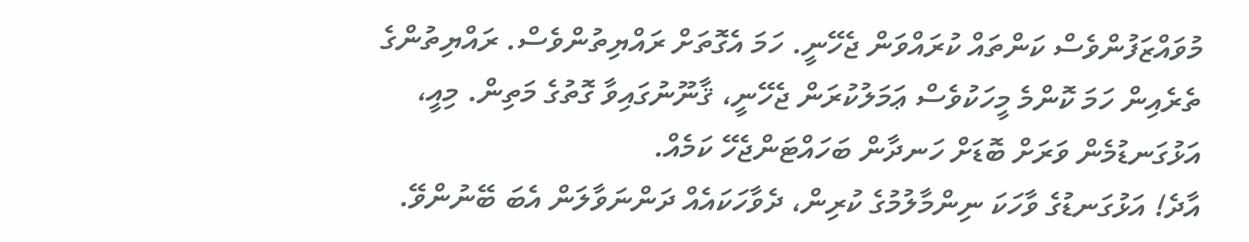މުވައްޒަފުންވެސް ކަންތައް ކުރައްވަން ޖެހޭނީ. ހަމަ އެގޮތަށް ރައްޔިތުންވެސް. ރައްޔިތުންގެ ތެރެއިން ހަމަ ކޮންމެ މީހަކުވެސް ޢަމަލުކުރަން ޖެހޭނީ، ޤާނޫނުގައިވާ ގޮތުގެ މަތިން. މިއީ، އަޅުގަނޑުމެން ވަރަށް ބޮޑަށް ހަނދާން ބަހައްޓަންޖެހޭ ކަމެއް.
އާދެ! އަޅުގަނޑުގެ ވާހަކަ ނިންމާލުމުގެ ކުރިން، ދެވާހަކައެއް ދަންނަވާލަން އެބަ ބޭނުންވޭ.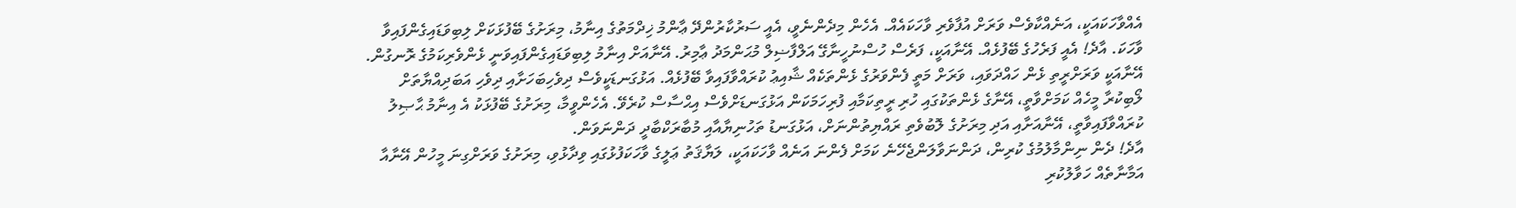އެއްވާހަކައަކީ، އަނެއްކާވެސް ވަރަށް އުފާވެރި ވާހަކައެއް. އެހެން މިދެންނެވީ، އެއީ ސަރުކާރުންދޭ ޢާންމު ޚިދްމަތުގެ އިނާމު، މިރަށުގެ ބޭފުޅަކަށް ލިބިވަޑައިގެންފައިވާ ވާހަކަ. އާދެ! އެއީ ފަރެހުގެ ބޭފުޅެއް. އޭނާއަކީ، ފަރެސް ހުސްނުހީނާގޭ އަލްފާޟިލް މުޙަންމަދު ޢާމިރު. އޭނާއަށް އިނާމު ލިބިވަޑައިގެންފައިވަނީ ޅެންވެރިކަމުގެ ރޮނގުން. އޭނާއަކީ ވަރަށްރީތި ޅެން ހައްދަވައި، ވަރަށް މަތީ ފެންވަރުގެ ޅެންތަކެއް ޝާއިޢު ކުރައްވާފައިވާ ބޭފުޅެއް. އަޅުގަނޑަކީވެސް ދިވެހިބަހަށާއި ދިވެހި އަބަދިއްޔާތަށް ލޯބިކުރާ މީހެއް ކަމަށްވާތީ، އޭނާގެ ޅެންތަކުގައި ހުރި ރީތިކަމާއި ފުރިހަމަކަން އަޅުގަނޑަށްވެސް އިޙްސާސް ކުރެވޭ. އެހެންވީމާ، މިރަށުގެ ބޭފުޅަކު އެ އިނާމު ޙާޞިލު ކުރައްވާފައިވާތީ، އޭނާއަށާއި އަދި މިރަށުގެ ލޮބުވެތި ރައްޔިތުންނަށް، އަޅުގަނޑު ތަހުނިޔާއާއި މުބާރަކްބާދީ ދަންނަވަން.
އާދެ! ދެން ނިންމާލުމުގެ ކުރިން، ދަންނަވާލަންޖެހޭނެ ކަމަށް ފެންނަ އަނެއް ވާހަކައަކީ، ލަޔާޤަތު ޢަލީގެ ވާހަކަފުޅުގައި ވިދާޅުވި، މިރަށުގެ ވަރަށްގިނަ މީހުން އޭނާއާ އަމާނާތެއް ހަވާލުކުރި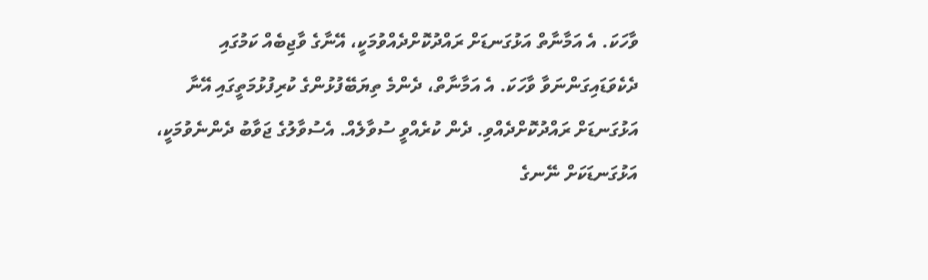ވާހަކަ. އެ އަމާނާތް އަޅުގަނޑަށް ރައްދުކޮށްދެއްވުމަކީ، އޭނާގެ ވާޖިބެއް ކަމުގައި ދެކެވަޑައިގަންނަވާ ވާހަކަ. އެ އަމާނާތް، ދެންމެ ތިޔަބޭފުޅުންގެ ކުރިފުޅުމަތީގައި އޭނާ އަޅުގަނޑަށް ރައްދުކޮށްދެއްވި. ދެން ކުރެއްވީ ސުވާލެއް. އެސުވާލުގެ ޖަވާބު ދެންނެވުމަކީ، އަޅުގަނޑަކަށް ނޭނގެ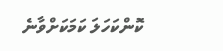ކޮންކަހަލަ ކަމަކަށްވާނެ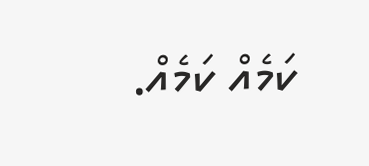ކަމެއް ކަމެއް.